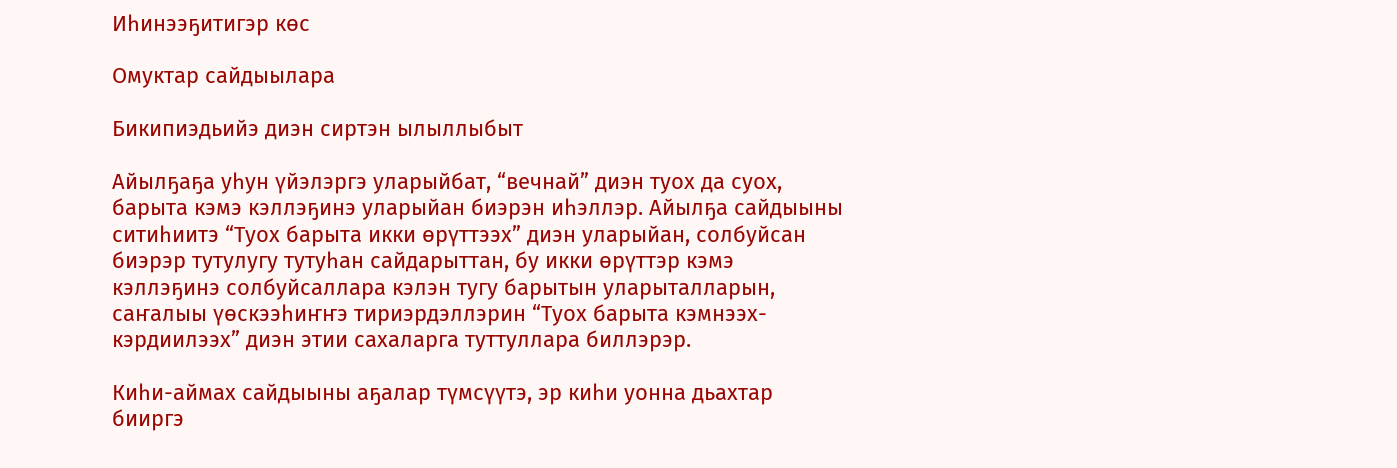Иһинээҕитигэр көс

Омуктар сайдыылара

Бикипиэдьийэ диэн сиртэн ылыллыбыт

Айылҕаҕа уһун үйэлэргэ уларыйбат, “вечнай” диэн туох да суох,  барыта кэмэ кэллэҕинэ уларыйан биэрэн иһэллэр. Айылҕа сайдыыны ситиһиитэ “Туох барыта икки өрүттээх” диэн уларыйан, солбуйсан биэрэр тутулугу тутуһан сайдарыттан, бу икки өрүттэр кэмэ кэллэҕинэ солбуйсаллара кэлэн тугу барытын уларыталларын, саҥалыы үөскээһиҥҥэ тириэрдэллэрин “Туох барыта кэмнээх-кэрдиилээх” диэн этии сахаларга туттуллара биллэрэр.

Киһи-аймах сайдыыны аҕалар түмсүүтэ, эр киһи уонна дьахтар бииргэ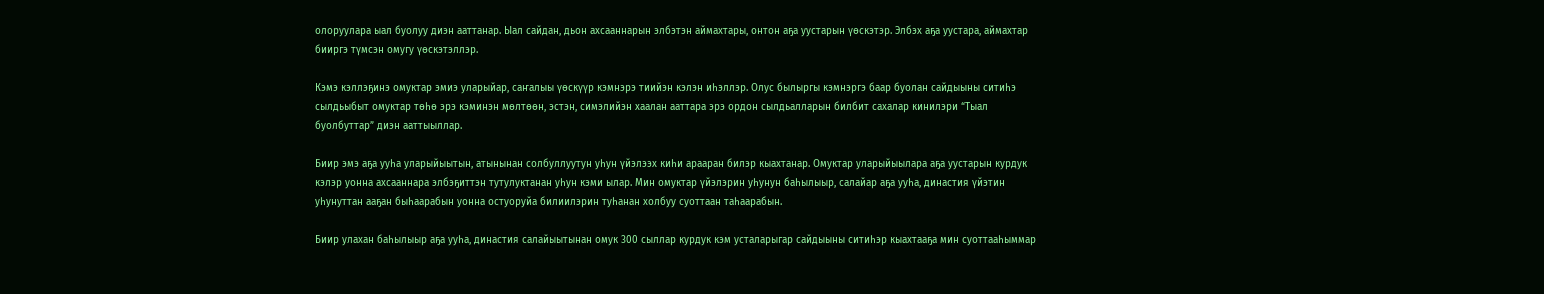олоруулара ыал буолуу диэн ааттанар. Ыал сайдан, дьон ахсааннарын элбэтэн аймахтары, онтон аҕа уустарын үөскэтэр. Элбэх аҕа уустара, аймахтар бииргэ түмсэн омугу үөскэтэллэр.

Кэмэ кэллэҕинэ омуктар эмиэ уларыйар, саҥалыы үөскүүр кэмнэрэ тиийэн кэлэн иһэллэр. Олус былыргы кэмнэргэ баар буолан сайдыыны ситиһэ сылдьыбыт омуктар төһө эрэ кэминэн мөлтөөн, эстэн, симэлийэн хаалан ааттара эрэ ордон сылдьалларын билбит сахалар кинилэри “Тыал буолбуттар” диэн ааттыыллар.

Биир эмэ аҕа ууһа уларыйыытын, атынынан солбуллуутун уһун үйэлээх киһи арааран билэр кыахтанар. Омуктар уларыйыылара аҕа уустарын курдук кэлэр уонна ахсааннара элбэҕиттэн тутулуктанан уһун кэми ылар. Мин омуктар үйэлэрин уһунун баһылыыр, салайар аҕа ууһа, династия үйэтин уһунуттан ааҕан быһаарабын уонна остуоруйа билиилэрин туһанан холбуу суоттаан таһаарабын.

Биир улахан баһылыыр аҕа ууһа, династия салайыытынан омук 300 сыллар курдук кэм усталарыгар сайдыыны ситиһэр кыахтааҕа мин суоттааһыммар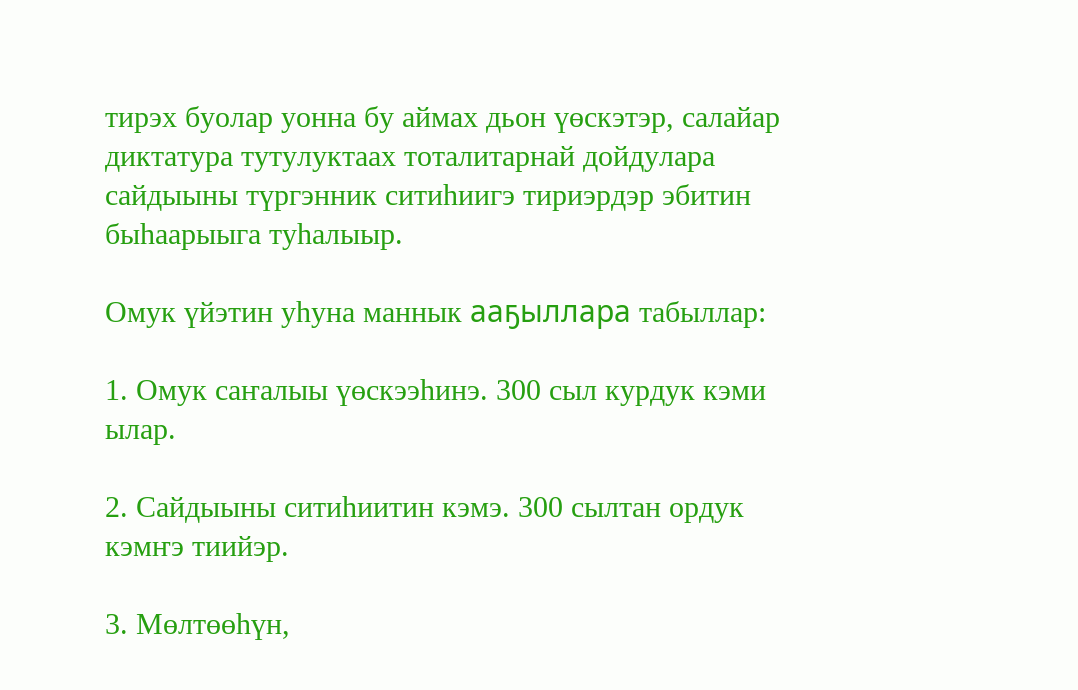тирэх буолар уонна бу аймах дьон үөскэтэр, салайар диктатура тутулуктаах тоталитарнай дойдулара сайдыыны түргэнник ситиһиигэ тириэрдэр эбитин быһаарыыга туһалыыр.

Омук үйэтин уһуна маннык ааҕыллара табыллар:

1. Омук саҥалыы үөскээһинэ. 300 сыл курдук кэми ылар.

2. Сайдыыны ситиһиитин кэмэ. 300 сылтан ордук кэмҥэ тиийэр.

3. Мөлтөөһүн,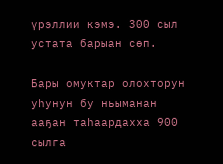үрэллии кэмэ. 300 сыл устата барыан сөп.

Бары омуктар олохторун уһунун бу ньыманан ааҕан таһаардахха 900 сылга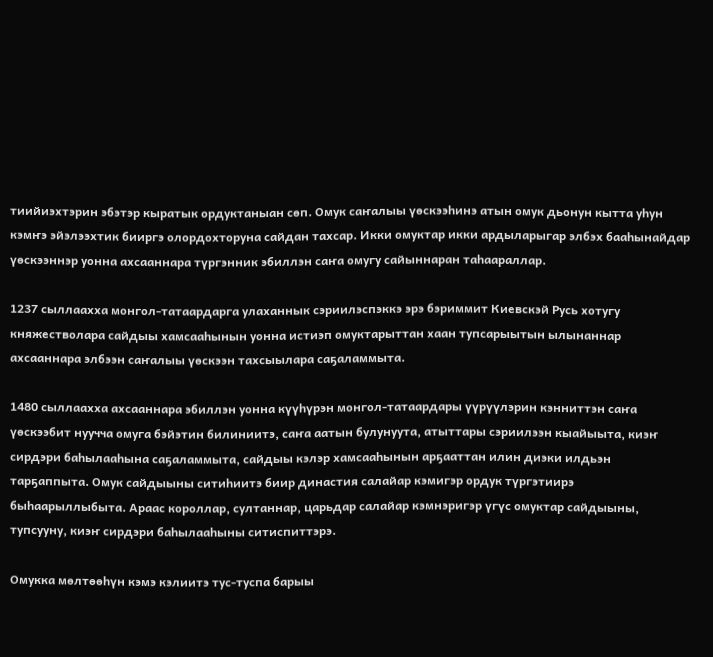тиийиэхтэрин эбэтэр кыратык ордуктаныан сөп. Омук саҥалыы үөскээһинэ атын омук дьонун кытта уһун кэмҥэ эйэлээхтик бииргэ олордохторуна сайдан тахсар. Икки омуктар икки ардыларыгар элбэх бааһынайдар үөскээннэр уонна ахсааннара түргэнник эбиллэн саҥа омугу сайыннаран таһаараллар.

1237 сыллаахха монгол-татаардарга улаханнык сэриилэспэккэ эрэ бэриммит Киевскэй Русь хотугу княжестволара сайдыы хамсааһынын уонна истиэп омуктарыттан хаан тупсарыытын ылынаннар ахсааннара элбээн саҥалыы үөскээн тахсыылара саҕаламмыта.

1480 сыллаахха ахсааннара эбиллэн уонна күүһүрэн монгол-татаардары үүрүүлэрин кэнниттэн саҥа үөскээбит нуучча омуга бэйэтин билиниитэ, саҥа аатын булунуута, атыттары сэриилээн кыайыыта, киэҥ сирдэри баһылааһына саҕаламмыта, сайдыы кэлэр хамсааһынын арҕааттан илин диэки илдьэн тарҕаппыта. Омук сайдыыны ситиһиитэ биир династия салайар кэмигэр ордук түргэтиирэ быһаарыллыбыта. Араас короллар, султаннар, царьдар салайар кэмнэригэр үгүс омуктар сайдыыны, тупсууну, киэҥ сирдэри баһылааһыны ситиспиттэрэ.

Омукка мөлтөөһүн кэмэ кэлиитэ тус-туспа барыы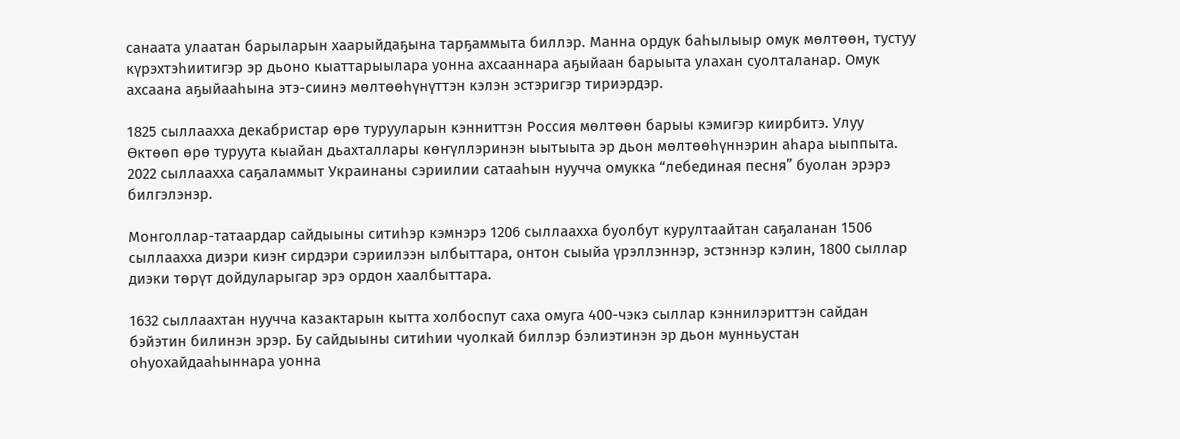санаата улаатан барыларын хаарыйдаҕына тарҕаммыта биллэр. Манна ордук баһылыыр омук мөлтөөн, тустуу күрэхтэһиитигэр эр дьоно кыаттарыылара уонна ахсааннара аҕыйаан барыыта улахан суолталанар. Омук ахсаана аҕыйааһына этэ-сиинэ мөлтөөһүнүттэн кэлэн эстэригэр тириэрдэр.

1825 сыллаахха декабристар өрө турууларын кэнниттэн Россия мөлтөөн барыы кэмигэр киирбитэ. Улуу Өктөөп өрө туруута кыайан дьахталлары көҥүллэринэн ыытыыта эр дьон мөлтөөһүннэрин аһара ыыппыта. 2022 сыллаахха саҕаламмыт Украинаны сэриилии сатааһын нуучча омукка “лебединая песня” буолан эрэрэ билгэлэнэр.

Монголлар-татаардар сайдыыны ситиһэр кэмнэрэ 1206 сыллаахха буолбут курултаайтан саҕаланан 1506 сыллаахха диэри киэҥ сирдэри сэриилээн ылбыттара, онтон сыыйа үрэллэннэр, эстэннэр кэлин, 1800 сыллар диэки төрүт дойдуларыгар эрэ ордон хаалбыттара.

1632 сыллаахтан нуучча казактарын кытта холбоспут саха омуга 400-чэкэ сыллар кэннилэриттэн сайдан бэйэтин билинэн эрэр. Бу сайдыыны ситиһии чуолкай биллэр бэлиэтинэн эр дьон мунньустан оһуохайдааһыннара уонна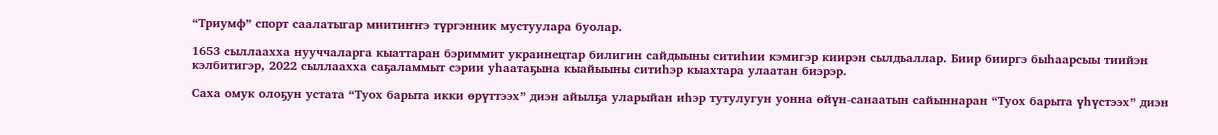“Триумф” спорт саалатыгар миитиҥҥэ түргэнник мустуулара буолар.

1653 сыллаахха нууччаларга кыаттаран бэриммит украинецтар билигин сайдыыны ситиһии кэмигэр киирэн сылдьаллар. Биир бииргэ быһаарсыы тиийэн кэлбитигэр, 2022 сыллаахха саҕаламмыт сэрии уһаатаҕына кыайыыны ситиһэр кыахтара улаатан биэрэр.

Саха омук олоҕун устата “Туох барыта икки өрүттээх” диэн айылҕа уларыйан иһэр тутулугун уонна өйүн-санаатын сайыннаран “Туох барыта үһүстээх” диэн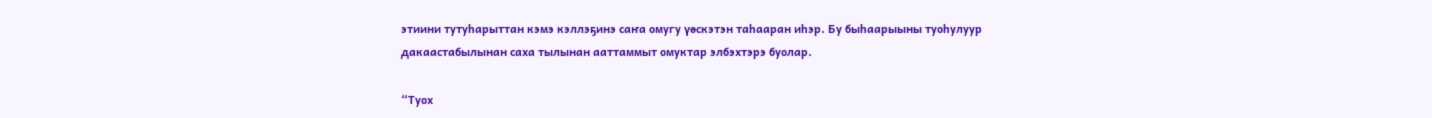этиини тутуһарыттан кэмэ кэллэҕинэ саҥа омугу үөскэтэн таһааран иһэр. Бу быһаарыыны туоһулуур дакаастабылынан саха тылынан ааттаммыт омуктар элбэхтэрэ буолар.

“Туох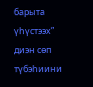барыта үһүстээх” диэн сөп түбэһиини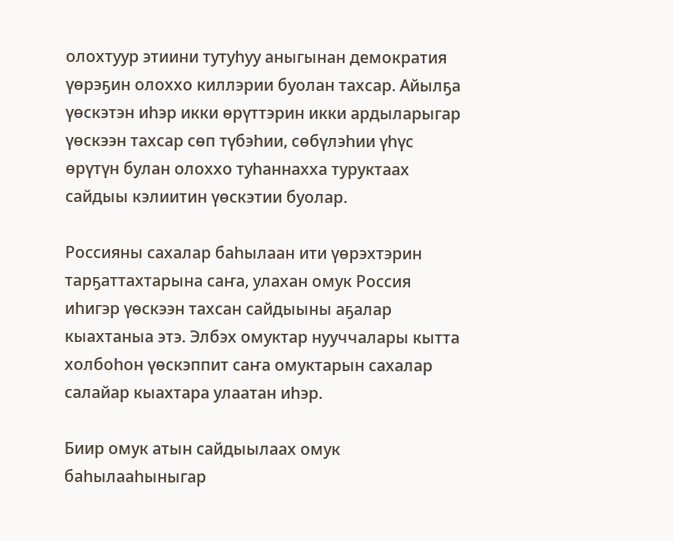олохтуур этиини тутуһуу аныгынан демократия үөрэҕин олоххо киллэрии буолан тахсар. Айылҕа үөскэтэн иһэр икки өрүттэрин икки ардыларыгар үөскээн тахсар сөп түбэһии, сөбүлэһии үһүс өрүтүн булан олоххо туһаннахха туруктаах сайдыы кэлиитин үөскэтии буолар.

Россияны сахалар баһылаан ити үөрэхтэрин тарҕаттахтарына саҥа, улахан омук Россия иһигэр үөскээн тахсан сайдыыны аҕалар кыахтаныа этэ. Элбэх омуктар нууччалары кытта холбоһон үөскэппит саҥа омуктарын сахалар салайар кыахтара улаатан иһэр.

Биир омук атын сайдыылаах омук баһылааһыныгар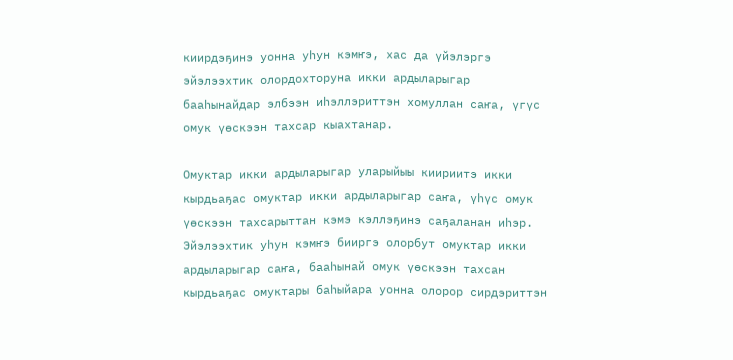киирдэҕинэ уонна уһун кэмҥэ, хас да үйэлэргэ эйэлээхтик олордохторуна икки ардыларыгар бааһынайдар элбээн иһэллэриттэн хомуллан саҥа, үгүс омук үөскээн тахсар кыахтанар.

Омуктар икки ардыларыгар уларыйыы киириитэ икки кырдьаҕас омуктар икки ардыларыгар саҥа, үһүс омук үөскээн тахсарыттан кэмэ кэллэҕинэ саҕаланан иһэр. Эйэлээхтик уһун кэмҥэ бииргэ олорбут омуктар икки ардыларыгар саҥа, бааһынай омук үөскээн тахсан кырдьаҕас омуктары баһыйара уонна олорор сирдэриттэн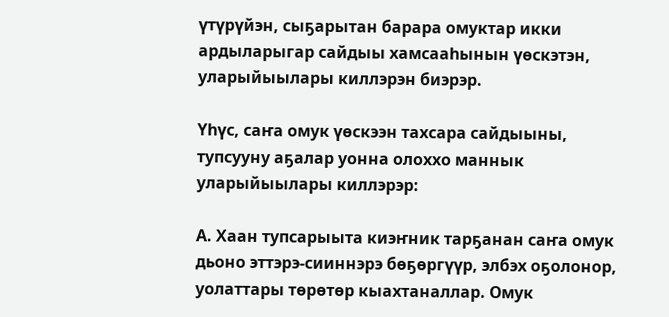үтүрүйэн, сыҕарытан барара омуктар икки ардыларыгар сайдыы хамсааһынын үөскэтэн, уларыйыылары киллэрэн биэрэр.

Үһүс, саҥа омук үөскээн тахсара сайдыыны, тупсууну аҕалар уонна олоххо маннык уларыйыылары киллэрэр:

А. Хаан тупсарыыта киэҥник тарҕанан саҥа омук дьоно эттэрэ-сииннэрэ бөҕөргүүр, элбэх оҕолонор, уолаттары төрөтөр кыахтаналлар. Омук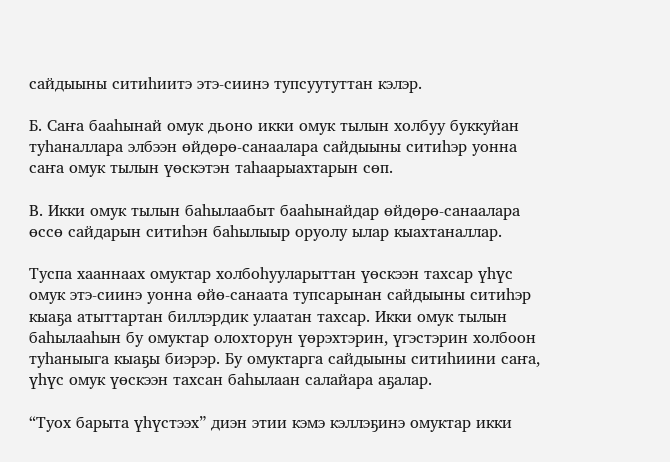сайдыыны ситиһиитэ этэ-сиинэ тупсуутуттан кэлэр.

Б. Саҥа бааһынай омук дьоно икки омук тылын холбуу буккуйан туһаналлара элбээн өйдөрө-санаалара сайдыыны ситиһэр уонна саҥа омук тылын үөскэтэн таһаарыахтарын сөп.

В. Икки омук тылын баһылаабыт бааһынайдар өйдөрө-санаалара өссө сайдарын ситиһэн баһылыыр оруолу ылар кыахтаналлар.

Туспа хааннаах омуктар холбоһууларыттан үөскээн тахсар үһүс омук этэ-сиинэ уонна өйө-санаата тупсарынан сайдыыны ситиһэр кыаҕа атыттартан биллэрдик улаатан тахсар. Икки омук тылын баһылааһын бу омуктар олохторун үөрэхтэрин, үгэстэрин холбоон туһаныыга кыаҕы биэрэр. Бу омуктарга сайдыыны ситиһиини саҥа, үһүс омук үөскээн тахсан баһылаан салайара аҕалар.

“Туох барыта үһүстээх” диэн этии кэмэ кэллэҕинэ омуктар икки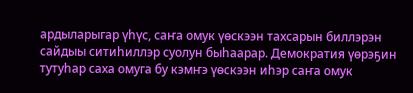ардыларыгар үһүс, саҥа омук үөскээн тахсарын биллэрэн сайдыы ситиһиллэр суолун быһаарар. Демократия үөрэҕин тутуһар саха омуга бу кэмҥэ үөскээн иһэр саҥа омук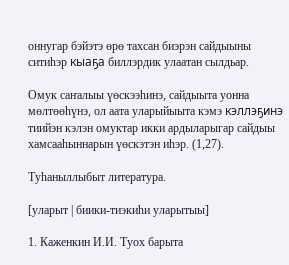оннугар бэйэтэ өрө тахсан биэрэн сайдыыны ситиһэр кыаҕа биллэрдик улаатан сылдьар.

Омук саҥалыы үөскээһинэ, сайдыыта уонна мөлтөөһүнэ, ол аата уларыйыыта кэмэ кэллэҕинэ тиийэн кэлэн омуктар икки ардыларыгар сайдыы хамсааһыннарын үөскэтэн иһэр. (1,27).

Туһаныллыбыт литература.

[уларыт | биики-тиэкиһи уларытыы]

1. Каженкин И.И. Туох барыта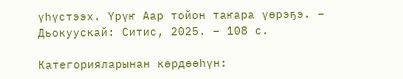үһүстээх. Үрүҥ Аар тойон таҥара үөрэҕэ. – Дьокуускай: Ситис, 2025. – 108 с.

Категорияларынан көрдөөһүн: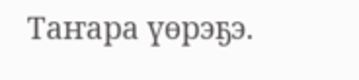Таҥара үөрэҕэ.